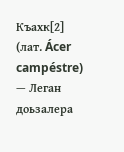Къахк[2] (лат. Ácer campéstre) — Леган доьзалера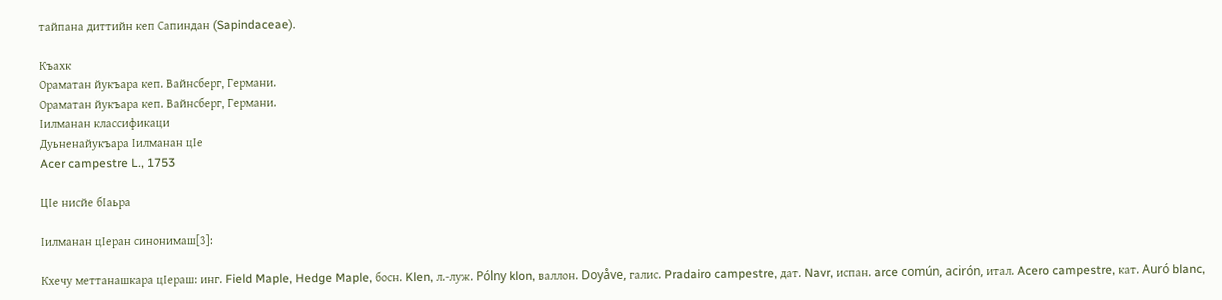тайпана диттийн кеп Сапиндан (Sapindaceae).

Къахк
Ораматан йукъара кеп. Вайнсберг, Германи.
Ораматан йукъара кеп. Вайнсберг, Германи.
Ӏилманан классификаци
Дуьненайукъара Ӏилманан цӀе
Acer campestre L., 1753

ЦӀе нисйе бӀаьра

Ӏилманан цӀеран синонимаш[3]:

Кхечу меттанашкара цӀераш: инг. Field Maple, Hedge Maple, босн. Klen, л.-луж. Pólny klon, валлон. Doyåve, галис. Pradairo campestre, дат. Navr, испан. arce común, acirón, итал. Acero campestre, кат. Auró blanc,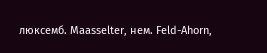люксемб. Maasselter, нем. Feld-Ahorn,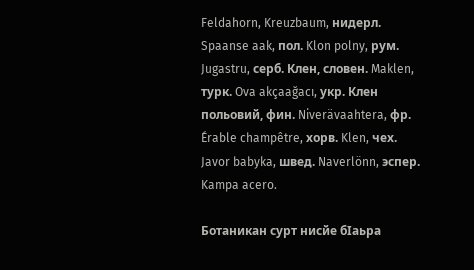Feldahorn, Kreuzbaum, нидерл. Spaanse aak, пол. Klon polny, рум. Jugastru, серб. Клен, словен. Maklen, турк. Ova akçaağacı, укр. Клен польовий, фин. Niverävaahtera, фр. Érable champêtre, хорв. Klen, чех. Javor babyka, швед. Naverlönn, эспер. Kampa acero.

Ботаникан сурт нисйе бӀаьра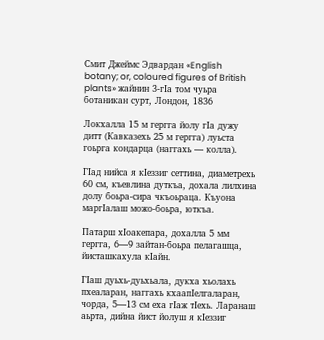Смит Джеймс Эдвардан «English botany; or, coloured figures of British plants» жайнин 3-гӀа том чуьра ботаникан сурт, Лондон, 1836

Локхалла 15 м гергга йолу гӀа дужу дитт (Кавказехь 25 м гергга) луьста гоьрга кондарца (наггахь — колла).

ГӀад нийса я кӀеззиг сеттина, диаметрехь 60 см, къевлина дуткъа, дохала лилхина долу боьра-сира чкъоьраца. Къуона маргӀалаш можо-боьра, юткъа.

Патарш хӀоакепара, дохалла 5 мм гергга, 6—9 зайтан-боьра пелагашца, йисташкахула кӀайн.

ГӀаш дуьхь-дуьхьала, дукха хьолахь пхеаларан, наггахь кхаапӀелгаларан, чорда, 5—13 см еха гӀаж тӀехь. Ларанаш аьрта, дийна йист йолуш я кӀеззиг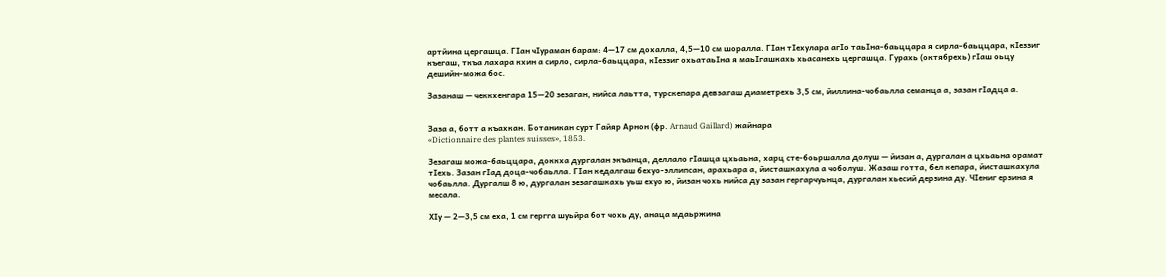артйина цергашца. ГӀан чӀураман барам: 4—17 см дохалла, 4,5—10 см шоралла. ГӀан тӀехулара агӀо таьӀна-баьццара я сирла-баьццара, кӀеззиг къегаш, ткъа лахара кхин а сирло, сирла-баьццара, кӀеззиг охьатаьӀна я маьӀгашкахь хьасанехь цергашца. Гурахь (октябрехь) гӀаш оьцу дешийн-можа бос.

Зазанаш — чеккхенгара 15—20 зезаган, нийса лаьтта, турскепара девзагаш диаметрехь 3,5 см, йиллина-чобаьлла семанца а, зазан гӀадца а.


Заза а, ботт а къахкан. Ботаникан сурт Гайяр Арнон (фр. Arnaud Gaillard) жайнара
«Dictionnaire des plantes suisses», 1853.

Зезагаш можа-баьццара, доккха дургалан экъанца, деллало гӀашца цхьаьна, харц сте-боьршалла долуш — йизан а, дургалан а цхьаьна орамат тӀехь. Зазан гӀад доца-чобаьлла. ГӀан кедалгаш бехуо-эллипсан, арахьара а, йисташкахула а чоболуш. Жазаш готта, бел кепара, йисташкахула чобаьлла. Дургалш 8 ю, дургалан зезагашкахь уьш ехуо ю, йизан чохь нийса ду зазан гергарчуьнца, дургалан хьесий дерзина ду. ЧӀениг ерзина я месала.

ХӀу — 2—3,5 см еха, 1 см гергга шуьйра бот чохь ду, анаца мдаьржина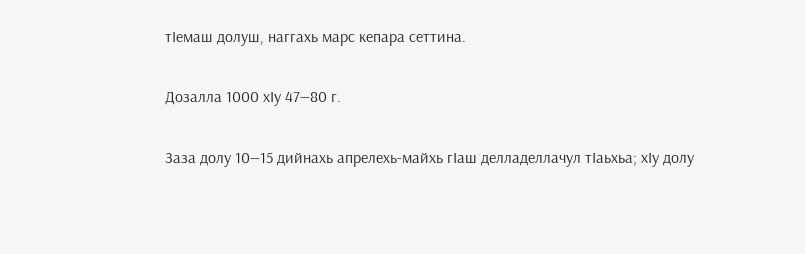тӀемаш долуш, наггахь марс кепара сеттина.

Дозалла 1000 хӀу 47—80 г.

Заза долу 10—15 дийнахь апрелехь-майхь гӀаш делладеллачул тӀаьхьа; хӀу долу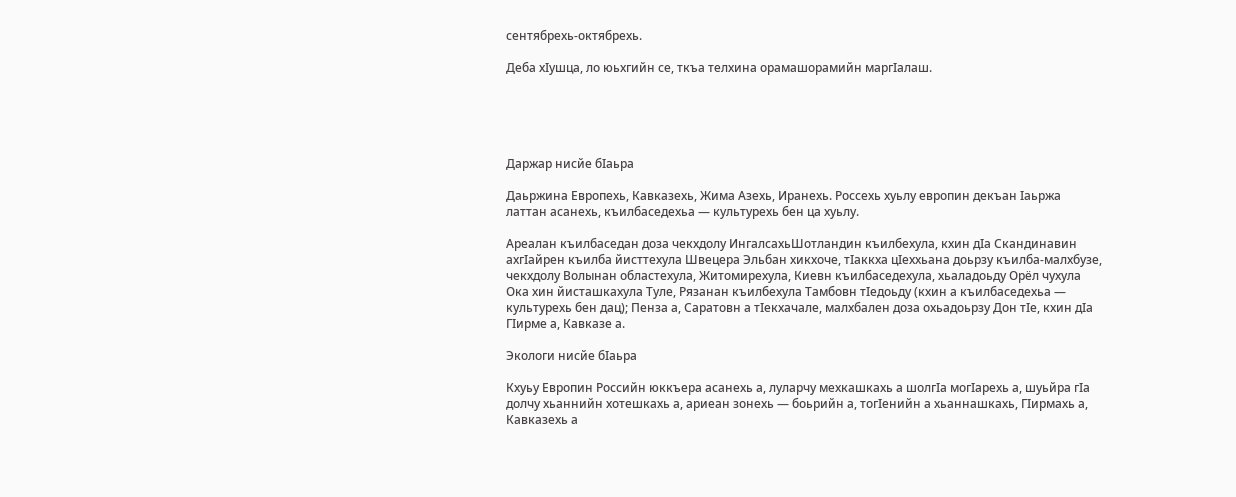сентябрехь-октябрехь.

Деба хӀушца, ло юьхгийн се, ткъа телхина орамашорамийн маргӀалаш.





Даржар нисйе бӀаьра

Даьржина Европехь, Кавказехь, Жима Азехь, Иранехь. Россехь хуьлу европин декъан Ӏаьржа латтан асанехь, къилбаседехьа — культурехь бен ца хуьлу.

Ареалан къилбаседан доза чекхдолу ИнгалсахьШотландин къилбехула, кхин дӀа Скандинавин ахгӀайрен къилба йисттехула Швецера Эльбан хикхоче, тӀаккха цӀеххьана доьрзу къилба-малхбузе, чекхдолу Волынан областехула, Житомирехула, Киевн къилбаседехула, хьаладоьду Орёл чухула Ока хин йисташкахула Туле, Рязанан къилбехула Тамбовн тӀедоьду (кхин а къилбаседехьа — культурехь бен дац); Пенза а, Саратовн а тӀекхачале, малхбален доза охьадоьрзу Дон тӀе, кхин дӀа ГӀирме а, Кавказе а.

Экологи нисйе бӀаьра

Кхуьу Европин Российн юккъера асанехь а, луларчу мехкашкахь а шолгӀа могӀарехь а, шуьйра гӀа долчу хьаннийн хотешкахь а, ариеан зонехь — боьрийн а, тогӀенийн а хьаннашкахь, ГӀирмахь а, Кавказехь а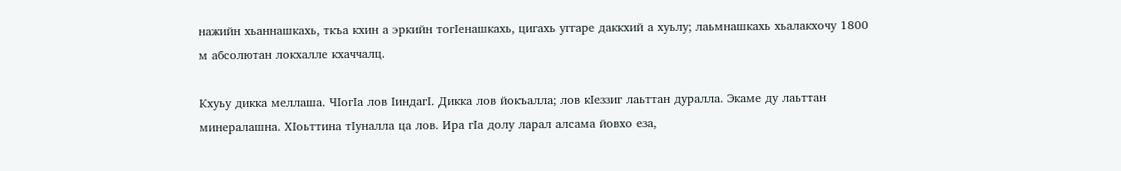нажийн хьаннашкахь, ткъа кхин а эркийн тогӀенашкахь, цигахь уггаре даккхий а хуьлу; лаьмнашкахь хьалакхочу 1800 м абсолютан локхалле кхаччалц.

Кхуьу дикка меллаша. ЧӀогӀа лов ӀиндагӀ. Дикка лов йокъалла; лов кӀеззиг лаьттан дуралла. Экаме ду лаьттан минералашна. ХӀоьттина тӀуналла ца лов. Ира гӀа долу ларал алсама йовхо еза,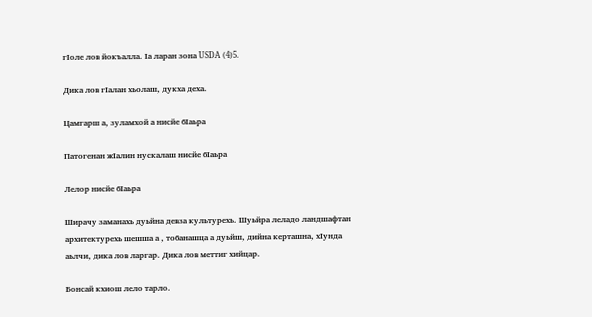гӀоле лов йокъалла. Ӏа ларан зона USDA (4)5.

Дика лов гӀалан хьолаш, дукха деха.

Цамгарш а, зуламхой а нисйе бӀаьра

Патогенан жӀалин нускалаш нисйе бӀаьра

Лелор нисйе бӀаьра

Ширачу заманахь дуьйна девза культурехь. Шуьйра леладо ландшафтан архитектурехь шешша а , тобанашца а дуьйш, дийна керташна, хӀунда аьлчи, дика лов ларгар. Дика лов меттиг хийцар.

Бонсай кхиош лело тарло.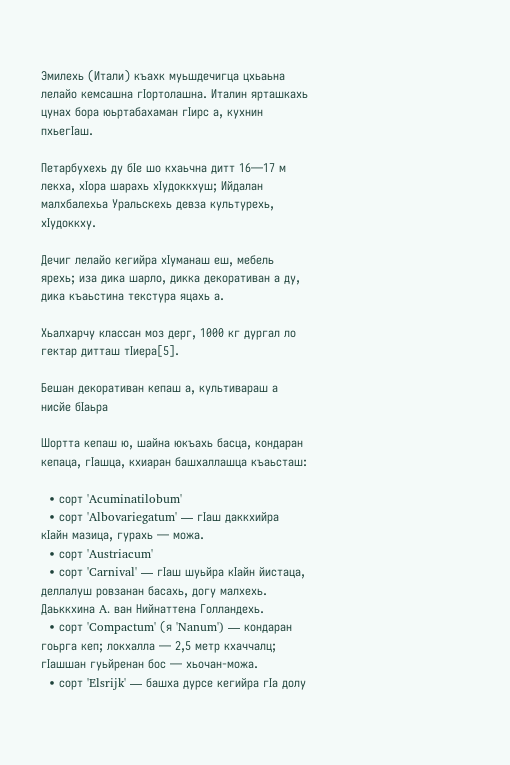Эмилехь (Итали) къахк муьшдечигца цхьаьна лелайо кемсашна гӀортолашна. Италин ярташкахь цунах бора юьртабахаман гӀирс а, кухнин пхьегӀаш.

Петарбухехь ду бӀе шо кхаьчна дитт 16—17 м лекха, хӀора шарахь хӀудоккхуш; Ийдалан малхбалехьа Уральскехь девза культурехь, хӀудоккху.

Дечиг лелайо кегийра хӀуманаш еш, мебель ярехь; иза дика шарло, дикка декоративан а ду, дика къаьстина текстура яцахь а.

Хьалхарчу классан моз дерг, 1000 кг дургал ло гектар дитташ тӀиера[5].

Бешан декоративан кепаш а, культивараш а нисйе бӀаьра

Шортта кепаш ю, шайна юкъахь басца, кондаран кепаца, гӀашца, кхиаран башхаллашца къаьсташ:

  • сорт 'Acuminatilobum'
  • сорт 'Albovariegatum' — гӀаш даккхийра кӀайн мазица, гурахь — можа.
  • сорт 'Austriacum'
  • сорт 'Carnival' — гӀаш шуьйра кӀайн йистаца, деллалуш ровзанан басахь, догу малхехь. Даьккхина A. ван Нийнаттена Голландехь.
  • сорт 'Compactum' (я 'Nanum') — кондаран гоьрга кеп; локхалла — 2,5 метр кхаччалц; гӀашшан гуьйренан бос — хьочан-можа.
  • сорт 'Elsrijk' — башха дурсе кегийра гӀа долу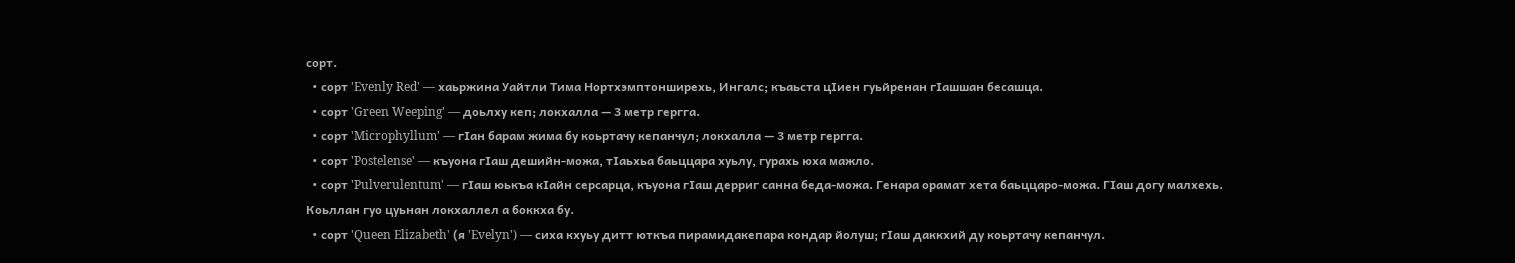сорт.
  • сорт 'Evenly Red' — хаьржина Уайтли Тима Нортхэмптонширехь, Ингалс; къаьста цӀиен гуьйренан гӀашшан бесашца.
  • сорт 'Green Weeping' — доьлху кеп; локхалла — 3 метр гергга.
  • сорт 'Microphyllum' — гӀан барам жима бу коьртачу кепанчул; локхалла — 3 метр гергга.
  • сорт 'Postelense' — къуона гӀаш дешийн-можа, тӀаьхьа баьццара хуьлу, гурахь юха мажло.
  • сорт 'Pulverulentum' — гӀаш юькъа кӀайн серсарца, къуона гӀаш дерриг санна беда-можа. Генара орамат хета баьццаро-можа. ГӀаш догу малхехь. Коьллан гуо цуьнан локхаллел а боккха бу.
  • сорт 'Queen Elizabeth' (я 'Evelyn') — сиха кхуьу дитт юткъа пирамидакепара кондар йолуш; гӀаш даккхий ду коьртачу кепанчул.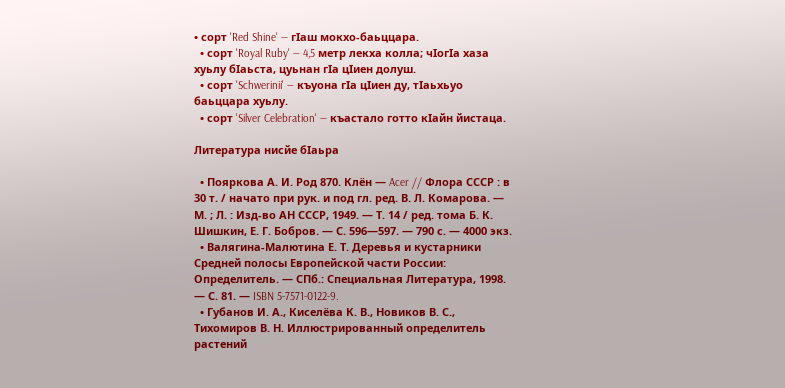• сорт 'Red Shine' — гӀаш мокхо-баьццара.
  • сорт 'Royal Ruby' — 4,5 метр лекха колла; чӀогӀа хаза хуьлу бӀаьста, цуьнан гӀа цӀиен долуш.
  • сорт 'Schwerinii' — къуона гӀа цӀиен ду, тӀаьхьуо баьццара хуьлу.
  • сорт 'Silver Celebration' — къастало готто кӀайн йистаца.

Литература нисйе бӀаьра

  • Пояркова А. И. Род 870. Клён — Acer // Флора СССР : в 30 т. / начато при рук. и под гл. ред. В. Л. Комарова. — М. ; Л. : Изд-во АН СССР, 1949. — Т. 14 / ред. тома Б. К. Шишкин, Е. Г. Бобров. — С. 596—597. — 790 с. — 4000 экз.
  • Валягина-Малютина Е. Т. Деревья и кустарники Средней полосы Европейской части России: Определитель. — СПб.: Специальная Литература, 1998. — С. 81. — ISBN 5-7571-0122-9.
  • Губанов И. А., Киселёва К. В., Новиков В. С., Тихомиров В. Н. Иллюстрированный определитель растений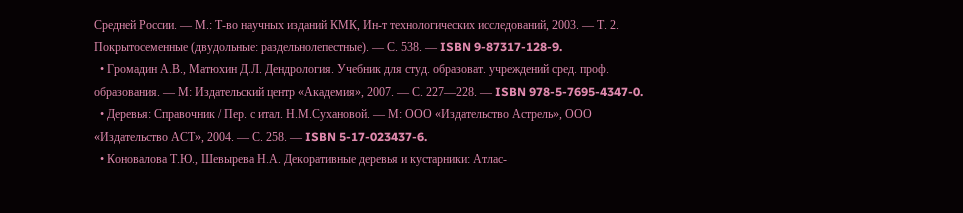Средней России. — М.: Т-во научных изданий КМК, Ин-т технологических исследований, 2003. — Т. 2. Покрытосеменные (двудольные: раздельнолепестные). — С. 538. — ISBN 9-87317-128-9.
  • Громадин А.В., Матюхин Д.Л. Дендрология. Учебник для студ. образоват. учреждений сред. проф. образования. — М: Издательский центр «Академия», 2007. — С. 227—228. — ISBN 978-5-7695-4347-0.
  • Деревья: Справочник / Пер. с итал. Н.М.Сухановой. — М: ООО «Издательство Астрель», ООО «Издательство АСТ», 2004. — С. 258. — ISBN 5-17-023437-6.
  • Коновалова Т.Ю., Шевырева Н.А. Декоративные деревья и кустарники: Атлас-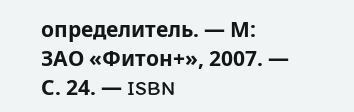определитель. — М: ЗАО «Фитон+», 2007. — С. 24. — ISBN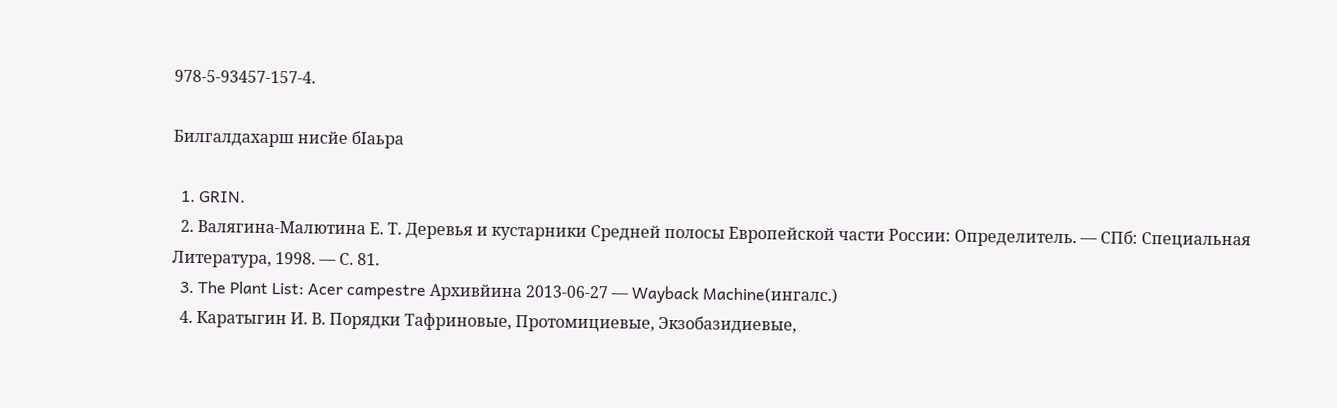978-5-93457-157-4.

Билгалдахарш нисйе бӀаьра

  1. GRIN.
  2. Валягина-Малютина Е. Т. Деревья и кустарники Средней полосы Европейской части России: Определитель. — СПб: Специальная Литература, 1998. — С. 81.
  3. The Plant List: Acer campestre Архивйина 2013-06-27 — Wayback Machine(ингалс.)
  4. Каратыгин И. В. Порядки Тафриновые, Протомициевые, Экзобазидиевые,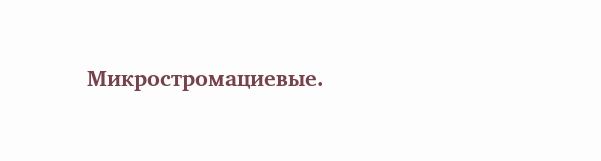Микростромациевые.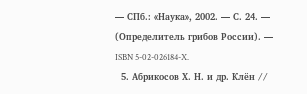— СПб.: «Наука», 2002. — С. 24. — (Определитель грибов России). — ISBN 5-02-026184-X.
  5. Абрикосов Х. Н. и др. Клён //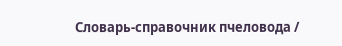Словарь-справочник пчеловода /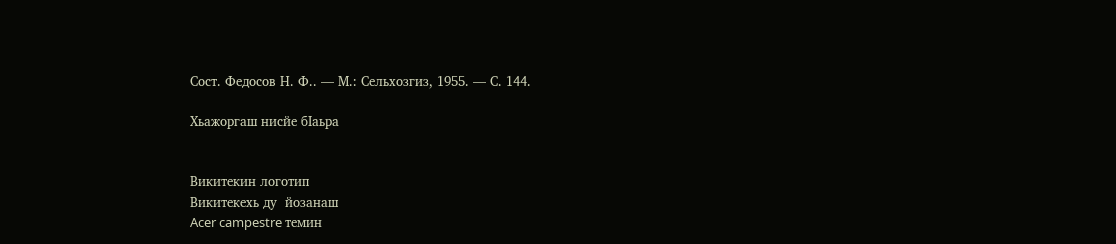Сост. Федосов Н. Ф.. — М.: Сельхозгиз, 1955. — С. 144.

Хьажоргаш нисйе бӀаьра


Викитекин логотип
Викитекехь ду  йозанаш
Acer campestre темин